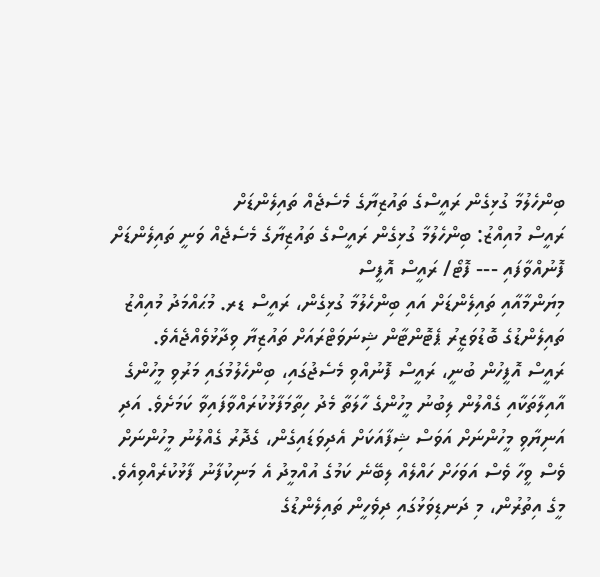ބިންހެލުމާ ގުޅިގެން ރައީސްގެ ތައުޒިޔާގެ މެސެޖެއް ތައިލެންޑަށް
ރައީސް މުއިއްޒު: ބިންހެލުމާ ގުޅިގެން ރައީސްގެ ތައުޒިޔާގެ މެސެޖެއް ވަނީ ތައިލެންޑަށް ފޮނުއްވާފައި --- ފޮޓޯ/ ރައީސް އޮފީސް
މިޔަންމާއާއި ތައިލެންޑަށް އައި ބިންހެލުމާ ގުޅިގެން، ރައީސް ޑރ. މުޙައްމަދު މުއިއްޒު ތައިލެންޑުގެ ބޮޑުވަޒީރު ޕެޓޮންޓާން ޝިނަވަޓްރައަށް ތައުޒިޔާ ވިދާޅުވެއްޖެއެވެ.
ރައީސް އޮފީހުން ބުނީ، ރައީސް ފޮނުއްވި މެސެޖުގައި، ބިންހެލުމުގައި މަރުވި މީހުންގެ އާއިލާތަކާއި ގެއްލުން ލިބުނު މީހުންގެ ހާލަތާ މެދު ހިތާމަފާޅުކުރައްވާފައިވާ ކަމަށެވެ. އަދި އަނިޔާވި މީހުންނަށް އަވަސް ޝިފާއަކަށް އެދިވަޑައިގެން، ގެދޮރު ގެއްލުނު މީހުންނަށް ވެސް ވީހާ ވެސް އަވަހަށް ހައްލެއް ލިބޭނެ ކަމުގެ އުއްމީދު އެ މަނިކުފާނު ފާޅުކުރެއްވިއެވެ.
މީގެ އިތުރުން، މި ދަނޑިވަޅުގައި ދިވެހީން ތައިލެންޑުގެ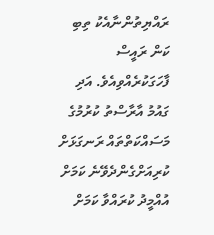ރައްޔިތުންނާއެކު ތިބި ކަން ރައީސް ފާހަގަކުރެއްވިއެވެ. އަދި ގައުމު އާރާސްތު ކުރުމުގެ މަސައްކަތްތައް ރަނގަޅަށް ކުރިއަށްގެންދެވޭނެ ކަމަށް އުއްމީދު ކުރައްވާ ކަމަށް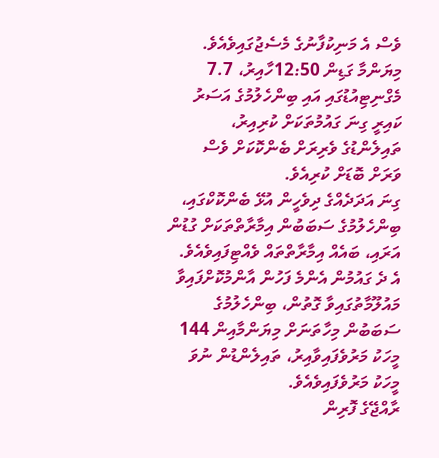ވެސް އެ މަނިކުފާނުގެ މެސެޖުގައިވެއެވެ.
މިޔަންމާ ގަޑިން 12:50ހާއިރު، 7.7 މެގްނިޓިއުޑުގައި އައި ބިންހެލުމުގެ އަސަރު ކައިރީ ގިނަ ގައުމުތަކަށް ކުރިއިރު، ތައިލެންޑުގެ ވެރިރަށް ބެންކޮކަށް ވެސް ވަރަށް ބޮޑަށް ކުރިއެވެ.
ގިނަ އަދަދެއްގެ ދިވެހީން އުޅޭ ބެންކޮކްގައި، ބިންހެލުމުގެ ސަބަބުން އިމާރާތްތަކަށް ގުޑުން އަރައި، ބައެއް އިމާރާތްތައް ވެއްޓިފައިވެއެވެ.
އެ ދެ ގައުމުން އެންމެ ފަހުން އާންމުކޮށްފައިވާ މައުލޫމާތުގައިވާ ގޮތުން، ބިންހެލުމުގެ ސަބަބުން މިހާތަނަށް މިޔަންމާއިން 144 މީހަކު މަރުވެފައިވާއިރު، ތައިލެންޑުން ނުވަ މީހަކު މަރުވެފައިވެއެވެ.
ރާއްޖޭގެ ފޮރިން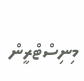މިނިސްޓްރީން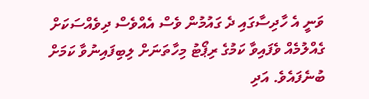ވަނީ އެ ހާދިސާގައި ދެ ގައުމުން ވެސް އެއްވެސް ދިވެއްސަކަށް ގެއްލުމެއް ވެފައިވާ ކަމުގެ ރިޕޯޓު މިހާތަނަށް ލިބިފައިނުވާ ކަމަށް ބުނެފައެވެ. އަދި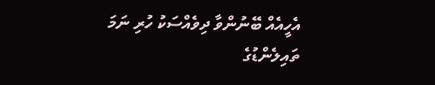އެހީއެއް ބޭނުންވާ ދިވެއްސަކު ހުރި ނަމަ ތައިލެންޑުގެ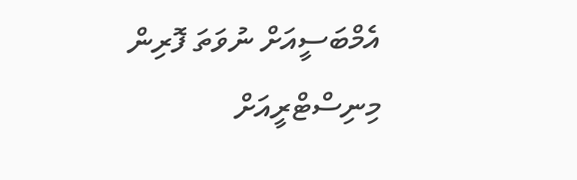އެމްބަސީއަށް ނުވަތަ ފޮރިން މިނިސްޓްރީއަށް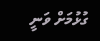ގުޅުމަށް ވަނީ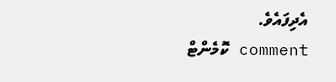އެދިފައެވެ.
comment ކޮމެންޓް